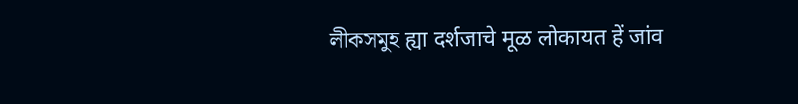লীকসমুহ ह्या दर्शजाचे मूळ लोकायत हें जांव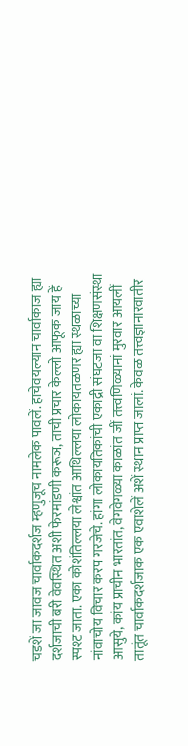चडशें जा जावज चार्वाकदर्शज म्हणुजूच नामलेक पावलें. हाचेवयल्यान चार्वाकाज ह्या दर्शजाची बरी वेवस्थित अशी फेरमांडणी करूञ, ताची प्रचार केल्लो आफूक जाय हें स्पश्ट जाता. एका कोशंतिल्लया लेश्वांत आथिल्लया लोकायतळणर ह्या स्थळाच्या नांवाचोय विचार करप गरजेचे. हांगा लोकायतिकांची एकाद्री संघटजा वा शिक्षणसंस्था आसुये, कांय प्राचीन भारतांत, वेगवेगळ्या काळांत जीं तत्त्वणिळ्यानां मुरवार आयलीं तातूंत चार्वाकदर्शजाक एक एवाशेलें अशें स्थान प्राप्त जालां. केवळ तत्त्वज्ञानारवातीर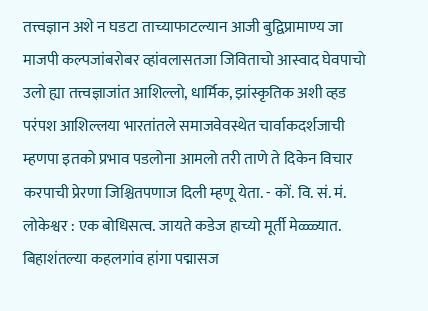तत्त्वज्ञान अशे न घडटा ताच्याफाटल्यान आजी बुद्विप्रामाण्य जा माजपी कल्पजांबरोबर व्हांवलासतजा जिविताचो आस्वाद घेवपाचो उलो ह्या तत्त्वज्ञाजांत आशिल्लो, धार्मिक, झांस्कृतिक अशी व्हड परंपश आशिल्लया भारतांतले समाजवेवस्थेत चार्वाकदर्शजाची म्हणपा इतको प्रभाव पडलोना आमलो तरी ताणे ते दिकेन विचार करपाची प्रेरणा जिश्चितपणाज दिली म्हणू येता. - कों. वि. सं. मं.
लोकेश्वर : एक बोधिसत्व. जायते कडेज हाच्यो मूर्ती मेळ्ळ्यात. बिहाशंतल्या कहलगांव हांगा पद्मासज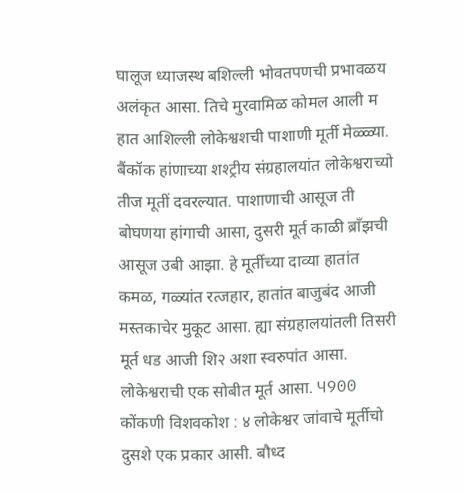घालूज ध्याजस्थ बशिल्ली भोवतपणची प्रभावळय अलंकृत आसा. तिचे मुरवामिळ कोमल आली म हात आशिल्ली लोकेश्वशची पाशाणी मूर्ती मेळ्ळ्या. बैंकॉक हांणाच्या शश्ट्रीय संग्रहालयांत लोकेश्वराच्यो तीज मूतीं दवरल्यात. पाशाणाची आसूज ती बोघणया हांगाची आसा, दुसरी मूर्त काळी ब्राँझची आसूज उबी आझा. हे मूर्तीच्या दाव्या हातांत कमळ, गळ्यांत रत्जहार, हातांत बाजुबंद आजी मस्तकाचेर मुकूट आसा. ह्या संग्रहालयांतली तिसरी मूर्त धड आजी शि२ अशा स्वरुपांत आसा. लोकेश्वराची एक सोबीत मूर्त आसा. Ч900 कोंकणी विशवकोश : ४ लोकेश्वर जांवाचे मूर्तीचो दुसशे एक प्रकार आसी. बौध्द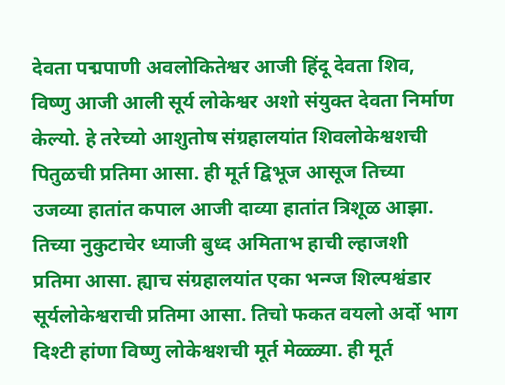देवता पद्मपाणी अवलोकितेश्वर आजी हिंदू देवता शिव, विष्णु आजी आली सूर्य लोकेश्वर अशो संयुक्त देवता निर्माण केल्यो. हे तरेच्यो आशुतोष संग्रहालयांत शिवलोकेश्वशची पितुळची प्रतिमा आसा. ही मूर्त द्विभूज आसूज तिच्या उजव्या हातांत कपाल आजी दाव्या हातांत त्रिशूळ आझा. तिच्या नुकुटाचेर ध्याजी बुध्द अमिताभ हाची ल्हाजशी प्रतिमा आसा. ह्याच संग्रहालयांत एका भन्ग्ज शिल्पश्वंडार सूर्यलोकेश्वराची प्रतिमा आसा. तिचो फकत वयलो अर्दो भाग दिश्टी हांणा विष्णु लोकेश्वशची मूर्त मेळ्ळ्या. ही मूर्त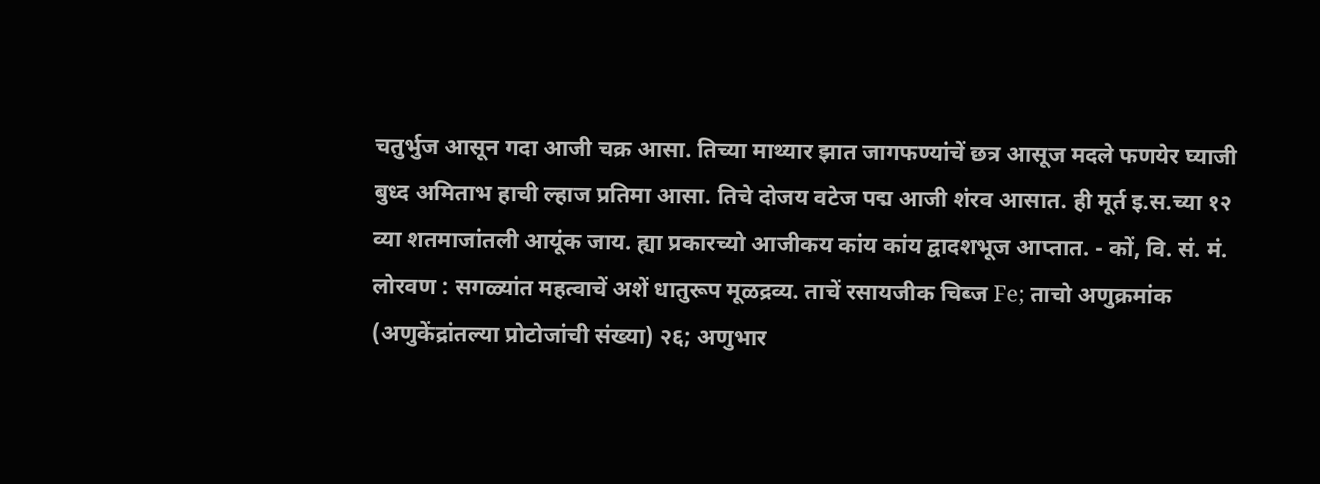चतुर्भुज आसून गदा आजी चक्र आसा. तिच्या माथ्यार झात जागफण्यांचें छत्र आसूज मदले फणयेर घ्याजी बुध्द अमिताभ हाची ल्हाज प्रतिमा आसा. तिचे दोजय वटेज पद्म आजी शंरव आसात. ही मूर्त इ.स.च्या १२ व्या शतमाजांतली आयूंक जाय. ह्या प्रकारच्यो आजीकय कांय कांय द्वादशभूज आप्तात. - कों, वि. सं. मं. लोरवण : सगळ्यांत महत्वाचें अशें धातुरूप मूळद्रव्य. ताचें रसायजीक चिब्ज Fe; ताचो अणुक्रमांक (अणुकेंद्रांतल्या प्रोटोजांची संख्या) २६; अणुभार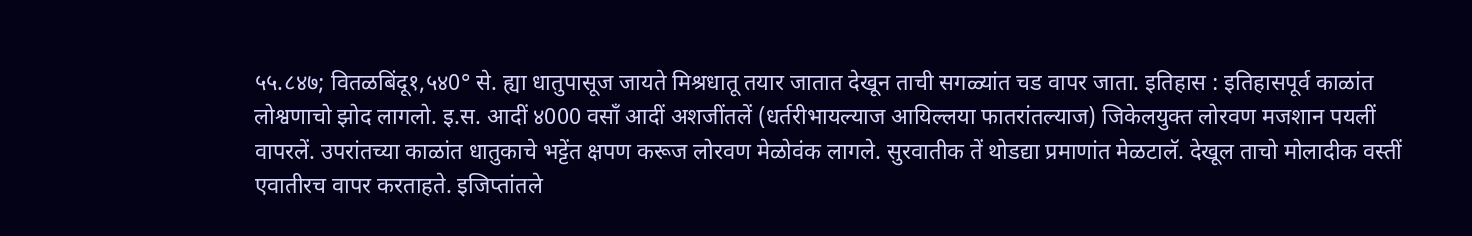५५.८४७; वितळबिंदू१,५४0° से. ह्या धातुपासूज जायते मिश्रधातू तयार जातात देखून ताची सगळ्यांत चड वापर जाता. इतिहास : इतिहासपूर्व काळांत लोश्वणाचो झोद लागलो. इ.स. आदीं ४000 वसाँ आदीं अशजींतलें (धर्तरीभायल्याज आयिल्लया फातरांतल्याज) जिकेलयुक्त लोरवण मजशान पयलीं वापरलें. उपरांतच्या काळांत धातुकाचे भट्टेंत क्षपण करूज लोरवण मेळोवंक लागले. सुरवातीक तें थोडद्या प्रमाणांत मेळटालॅ. देखूल ताचो मोलादीक वस्तीं एवातीरच वापर करताहते. इजिप्तांतले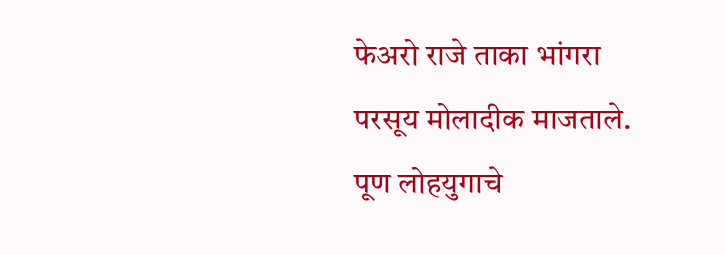फेअरो राजे ताका भांगरा परसूय मोलादीक माजताले. पूण लोहयुगाचे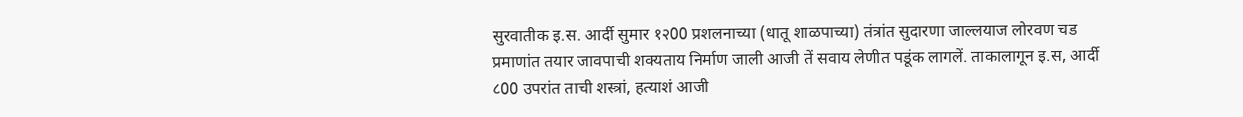सुरवातीक इ.स. आर्दी सुमार १२00 प्रशलनाच्या (धातू शाळपाच्या) तंत्रांत सुदारणा जाल्लयाज लोरवण चड प्रमाणांत तयार जावपाची शक्यताय निर्माण जाली आजी तें सवाय लेणीत पडूंक लागलें. ताकालागून इ.स, आर्दी ८00 उपरांत ताची शस्त्रां, हत्याशं आजी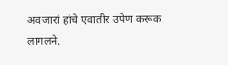अवजारां हांचे एवातीर उपेण करूक लागलने.